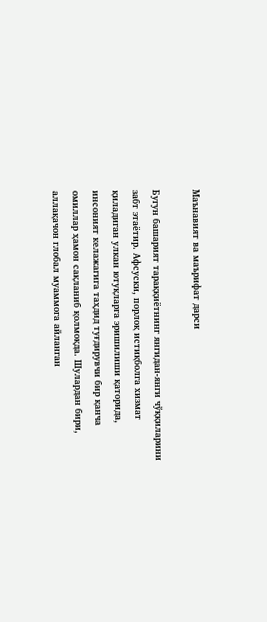Маънавият ва маърифат дарси

Бугун башарият тараққиётнинг янгидан-янги чўққиларини забт этаётир. Афсуски, порлоқ истиқболга хизмат қиладиган улкан ютуқларга эришилиши қаторида, инсоният келажагига таҳдид туғдирувчи бир қанча омиллар ҳамон сақланиб қолмоқда. Шулардан бири, аллақачон глобал муаммога айланган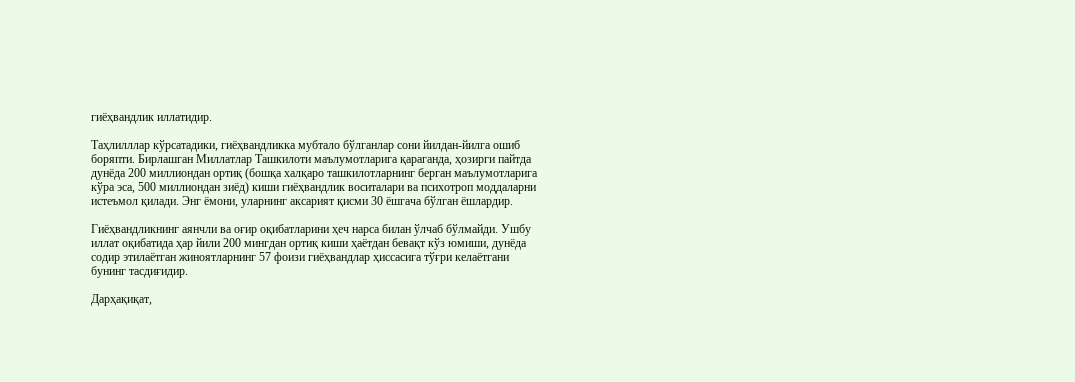гиёҳвандлик иллатидир.

Таҳлилллар кўрсатадики, гиёҳвандликка мубтало бўлганлар сони йилдан-йилга ошиб боряпти. Бирлашган Миллатлар Ташкилоти маълумотларига қараганда, ҳозирги пайтда дунёда 200 миллиондан ортиқ (бошқа халқаро ташкилотларнинг берган маълумотларига кўра эса, 500 миллиондан зиёд) киши гиёҳвандлик воситалари ва психотроп моддаларни истеъмол қилади. Энг ёмони, уларнинг аксарият қисми 30 ёшгача бўлган ёшлардир.

Гиёҳвандликнинг аянчли ва оғир оқибатларини ҳеч нарса билан ўлчаб бўлмайди. Ушбу иллат оқибатида ҳар йили 200 мингдан ортиқ киши ҳаётдан бевақт кўз юмиши, дунёда содир этилаётган жиноятларнинг 57 фоизи гиёҳвандлар ҳиссасига тўғри келаётгани бунинг тасдиғидир.

Дарҳақиқат,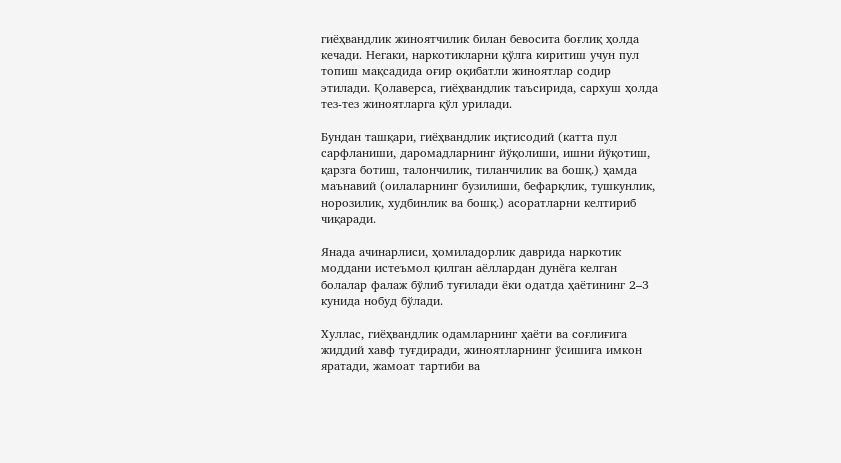гиёҳвандлик жиноятчилик билан бевосита боғлиқ ҳолда кечади. Негаки, наркотикларни қўлга киритиш учун пул топиш мақсадида оғир оқибатли жиноятлар содир этилади. Қолаверса, гиёҳвандлик таъсирида, сархуш ҳолда тез-тез жиноятларга қўл урилади.

Бундан ташқари, гиёҳвандлик иқтисодий (катта пул сарфланиши, даромадларнинг йўқолиши, ишни йўқотиш, қарзга ботиш, талончилик, тиланчилик ва бошқ.) ҳамда маънавий (оилаларнинг бузилиши, бефарқлик, тушкунлик, норозилик, худбинлик ва бошқ.) асоратларни келтириб чиқаради.

Янада ачинарлиси, ҳомиладорлик даврида наркотик моддани истеъмол қилган аёллардан дунёга келган болалар фалаж бўлиб туғилади ёки одатда ҳаётининг 2–3 кунида нобуд бўлади.

Хуллас, гиёҳвандлик одамларнинг ҳаёти ва соғлиғига жиддий хавф туғдиради, жиноятларнинг ўсишига имкон яратади, жамоат тартиби ва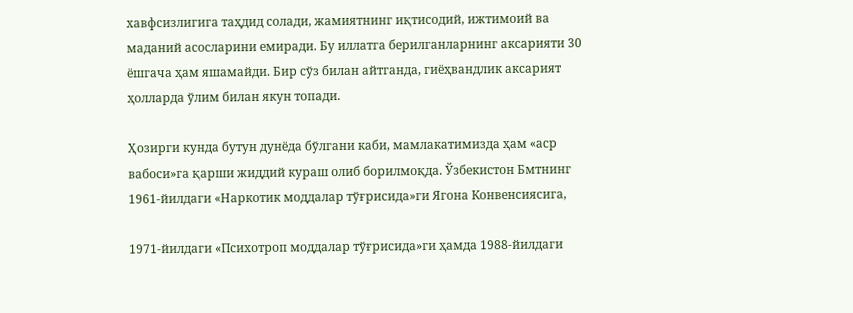хавфсизлигига таҳдид солади, жамиятнинг иқтисодий, ижтимоий ва маданий асосларини емиради. Бу иллатга берилганларнинг аксарияти 30 ёшгача ҳам яшамайди. Бир сўз билан айтганда, гиёҳвандлик аксарият ҳолларда ўлим билан якун топади.

Ҳозирги кунда бутун дунёда бўлгани каби, мамлакатимизда ҳам «аср вабоси»га қарши жиддий кураш олиб борилмоқда. Ўзбекистон Бмтнинг 1961-йилдаги «Наркотик моддалар тўғрисида»ги Ягона Конвенсиясига,

1971-йилдаги «Психотроп моддалар тўғрисида»ги ҳамда 1988-йилдаги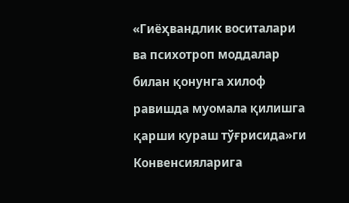«Гиёҳвандлик воситалари ва психотроп моддалар билан қонунга хилоф равишда муомала қилишга қарши кураш тўғрисида»ги Конвенсияларига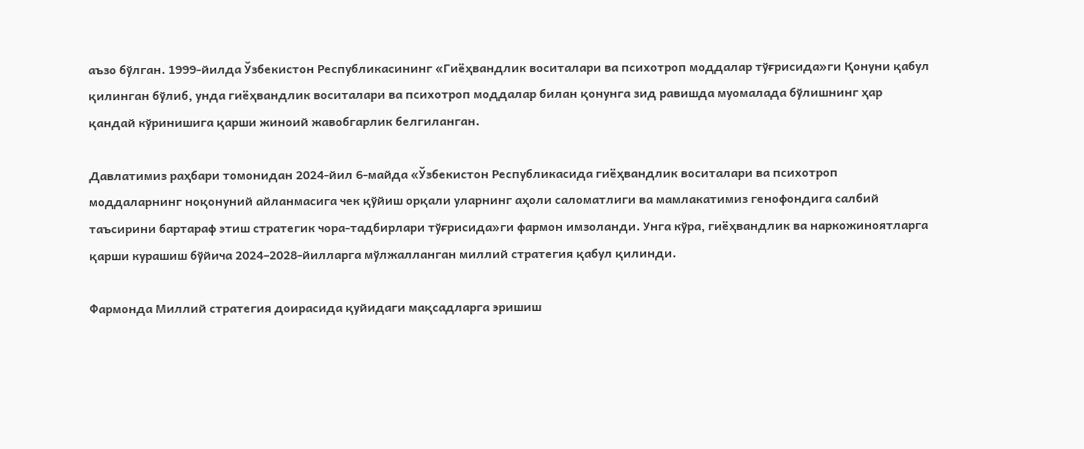аъзо бўлган. 1999-йилда Ўзбекистон Республикасининг «Гиёҳвандлик воситалари ва психотроп моддалар тўғрисида»ги Қонуни қабул қилинган бўлиб, унда гиёҳвандлик воситалари ва психотроп моддалар билан қонунга зид равишда муомалада бўлишнинг ҳар қандай кўринишига қарши жиноий жавобгарлик белгиланган.

Давлатимиз раҳбари томонидан 2024-йил 6-майда «Ўзбекистон Республикасида гиёҳвандлик воситалари ва психотроп моддаларнинг ноқонуний айланмасига чек қўйиш орқали уларнинг аҳоли саломатлиги ва мамлакатимиз генофондига салбий таъсирини бартараф этиш стратегик чора-тадбирлари тўғрисида»ги фармон имзоланди. Унга кўра, гиёҳвандлик ва наркожиноятларга қарши курашиш бўйича 2024–2028-йилларга мўлжалланган миллий стратегия қабул қилинди.

Фармонда Миллий стратегия доирасида қуйидаги мақсадларга эришиш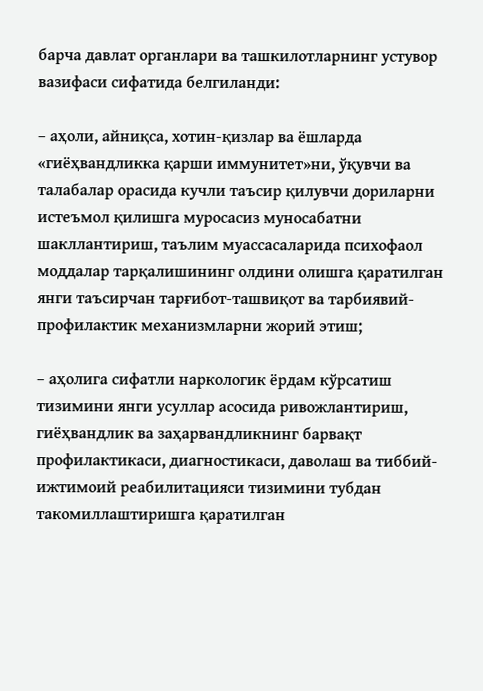барча давлат органлари ва ташкилотларнинг устувор вазифаси сифатида белгиланди:

– аҳоли, айниқса, хотин-қизлар ва ёшларда «гиёҳвандликка қарши иммунитет»ни, ўқувчи ва талабалар орасида кучли таъсир қилувчи дориларни истеъмол қилишга муросасиз муносабатни шакллантириш, таълим муассасаларида психофаол моддалар тарқалишининг олдини олишга қаратилган янги таъсирчан тарғибот-ташвиқот ва тарбиявий-профилактик механизмларни жорий этиш;

– аҳолига сифатли наркологик ёрдам кўрсатиш тизимини янги усуллар асосида ривожлантириш, гиёҳвандлик ва заҳарвандликнинг барвақт профилактикаси, диагностикаси, даволаш ва тиббий-ижтимоий реабилитацияси тизимини тубдан такомиллаштиришга қаратилган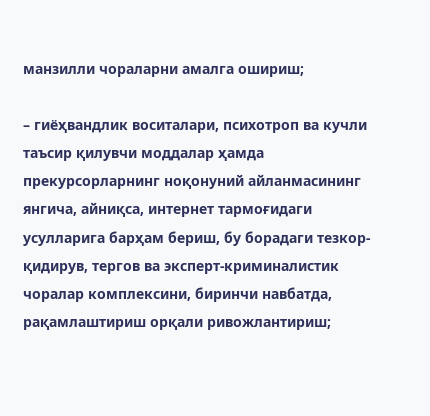манзилли чораларни амалга ошириш;

– гиёҳвандлик воситалари, психотроп ва кучли таъсир қилувчи моддалар ҳамда прекурсорларнинг ноқонуний айланмасининг янгича, айниқса, интернет тармоғидаги усулларига барҳам бериш, бу борадаги тезкор-қидирув, тергов ва эксперт-криминалистик чоралар комплексини, биринчи навбатда, рақамлаштириш орқали ривожлантириш;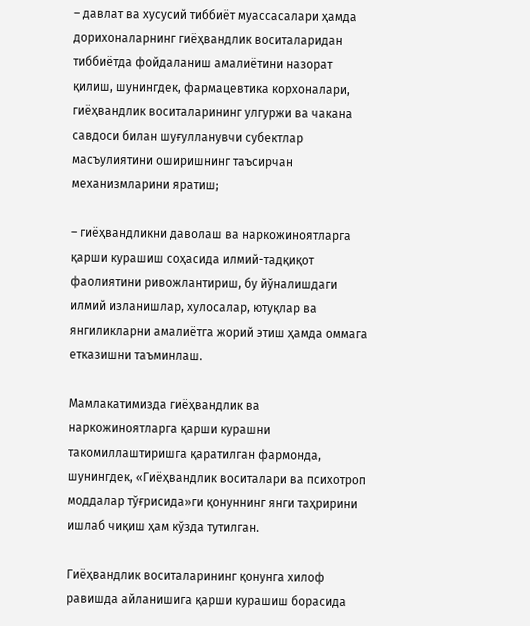– давлат ва хусусий тиббиёт муассасалари ҳамда дорихоналарнинг гиёҳвандлик воситаларидан тиббиётда фойдаланиш амалиётини назорат қилиш, шунингдек, фармацевтика корхоналари, гиёҳвандлик воситаларининг улгуржи ва чакана савдоси билан шуғулланувчи субектлар масъулиятини оширишнинг таъсирчан механизмларини яратиш;

– гиёҳвандликни даволаш ва наркожиноятларга қарши курашиш соҳасида илмий-тадқиқот фаолиятини ривожлантириш, бу йўналишдаги илмий изланишлар, хулосалар, ютуқлар ва янгиликларни амалиётга жорий этиш ҳамда оммага етказишни таъминлаш.

Мамлакатимизда гиёҳвандлик ва наркожиноятларга қарши курашни такомиллаштиришга қаратилган фармонда, шунингдек, «Гиёҳвандлик воситалари ва психотроп моддалар тўғрисида»ги қонуннинг янги таҳририни ишлаб чиқиш ҳам кўзда тутилган.

Гиёҳвандлик воситаларининг қонунга хилоф равишда айланишига қарши курашиш борасида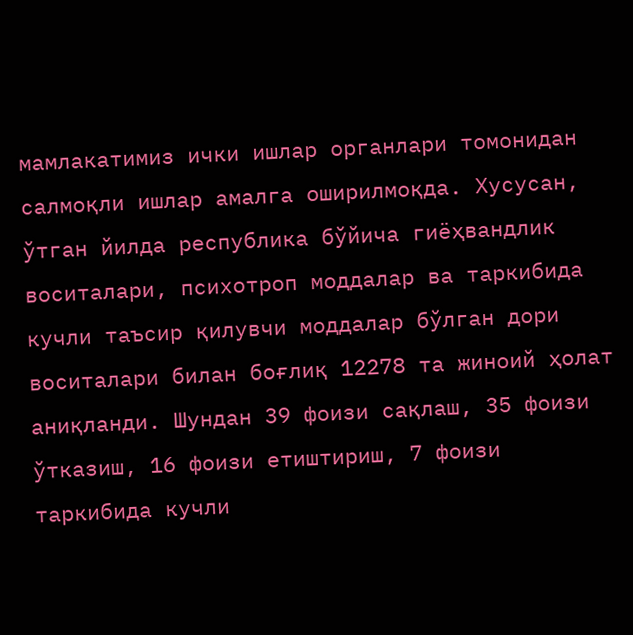мамлакатимиз ички ишлар органлари томонидан салмоқли ишлар амалга оширилмоқда. Хусусан, ўтган йилда республика бўйича гиёҳвандлик воситалари, психотроп моддалар ва таркибида кучли таъсир қилувчи моддалар бўлган дори воситалари билан боғлиқ 12278 та жиноий ҳолат аниқланди. Шундан 39 фоизи сақлаш, 35 фоизи ўтказиш, 16 фоизи етиштириш, 7 фоизи таркибида кучли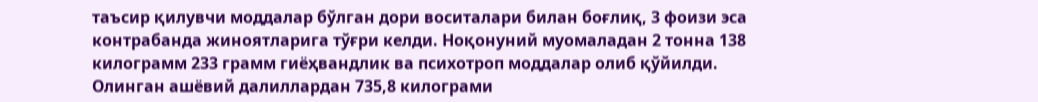таъсир қилувчи моддалар бўлган дори воситалари билан боғлиқ, 3 фоизи эса контрабанда жиноятларига тўғри келди. Ноқонуний муомаладан 2 тонна 138 килограмм 233 грамм гиёҳвандлик ва психотроп моддалар олиб қўйилди. Олинган ашёвий далиллардан 735,8 килограми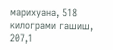марихуана, 518 килограми гашиш, 207,1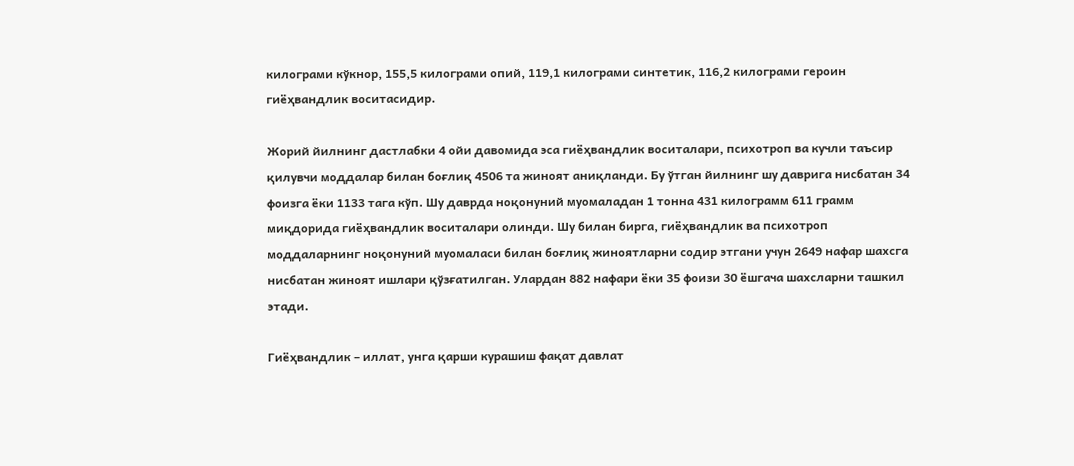килограми кўкнор, 155,5 килограми опий, 119,1 килограми синтетик, 116,2 килограми героин гиёҳвандлик воситасидир.

Жорий йилнинг дастлабки 4 ойи давомида эса гиёҳвандлик воситалари, психотроп ва кучли таъсир қилувчи моддалар билан боғлиқ 4506 та жиноят аниқланди. Бу ўтган йилнинг шу даврига нисбатан 34 фоизга ёки 1133 тага кўп. Шу даврда ноқонуний муомаладан 1 тонна 431 килограмм 611 грамм миқдорида гиёҳвандлик воситалари олинди. Шу билан бирга, гиёҳвандлик ва психотроп моддаларнинг ноқонуний муомаласи билан боғлиқ жиноятларни содир этгани учун 2649 нафар шахсга нисбатан жиноят ишлари қўзғатилган. Улардан 882 нафари ёки 35 фоизи 30 ёшгача шахсларни ташкил этади.

Гиёҳвандлик – иллат, унга қарши курашиш фақат давлат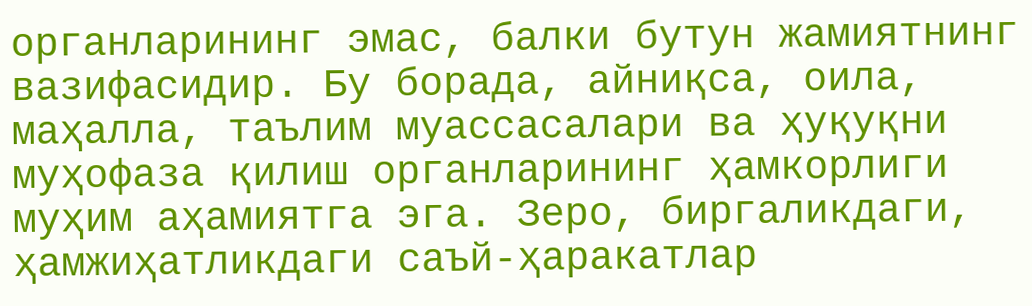органларининг эмас, балки бутун жамиятнинг вазифасидир. Бу борада, айниқса, оила, маҳалла, таълим муассасалари ва ҳуқуқни муҳофаза қилиш органларининг ҳамкорлиги муҳим аҳамиятга эга. Зеро, биргаликдаги, ҳамжиҳатликдаги саъй-ҳаракатлар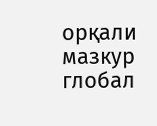орқали мазкур глобал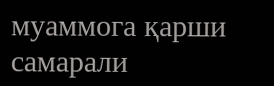муаммога қарши самарали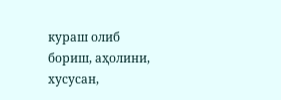кураш олиб бориш, аҳолини, хусусан,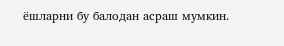ёшларни бу балодан асраш мумкин.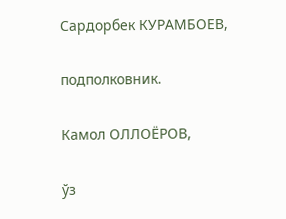Сардорбек КУРАМБОЕВ,

подполковник.

Камол ОЛЛОЁРОВ,

ўз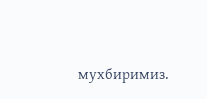мухбиримиз.